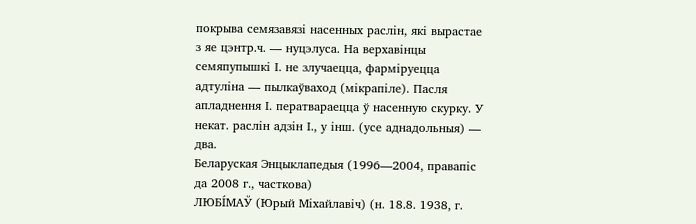покрыва семязавязі насенных раслін, які вырастае з яе цэнтр.ч. — нуцэлуса. На верхавінцы семяпупышкі І. не злучаецца, фарміруецца адтуліна — пылкаўваход (мікрапіле). Пасля апладнення І. ператвараецца ў насенную скурку. У некат. раслін адзін І., у інш. (усе аднадольныя) — два.
Беларуская Энцыклапедыя (1996—2004, правапіс да 2008 г., часткова)
ЛЮБІ́МАЎ (Юрый Міхайлавіч) (н. 18.8. 1938, г.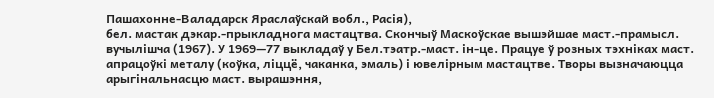Пашахонне-Валадарск Яраслаўскай вобл., Расія),
бел. мастак дэкар.-прыкладнога мастацтва. Скончыў Маскоўскае вышэйшае маст.-прамысл. вучылішча (1967). У 1969—77 выкладаў у Бел.тэатр.-маст. ін-це. Працуе ў розных тэхніках маст. апрацоўкі металу (коўка, ліццё, чаканка, эмаль) і ювелірным мастацтве. Творы вызначаюцца арыгінальнасцю маст. вырашэння,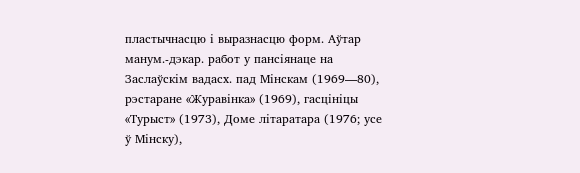пластычнасцю і выразнасцю форм. Аўтар манум.-дэкар. работ у пансіянаце на Заслаўскім вадасх. пад Мінскам (1969—80), рэстаране «Журавінка» (1969), гасцініцы «Турыст» (1973), Доме літаратара (1976; усе ў Мінску),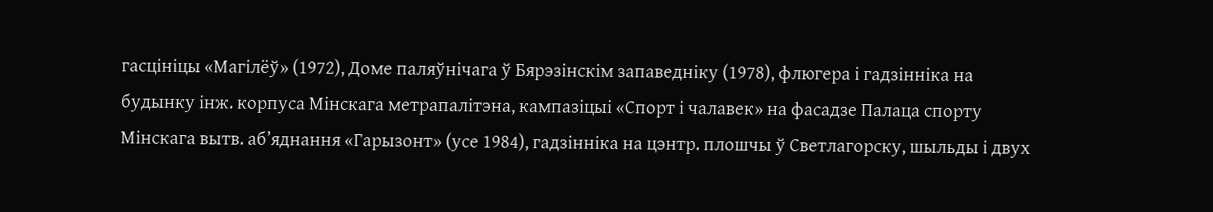гасцініцы «Магілёў» (1972), Доме паляўнічага ў Бярэзінскім запаведніку (1978), флюгера і гадзінніка на будынку інж. корпуса Мінскага метрапалітэна, кампазіцыі «Спорт і чалавек» на фасадзе Палаца спорту Мінскага вытв. аб’яднання «Гарызонт» (усе 1984), гадзінніка на цэнтр. плошчы ў Светлагорску, шыльды і двух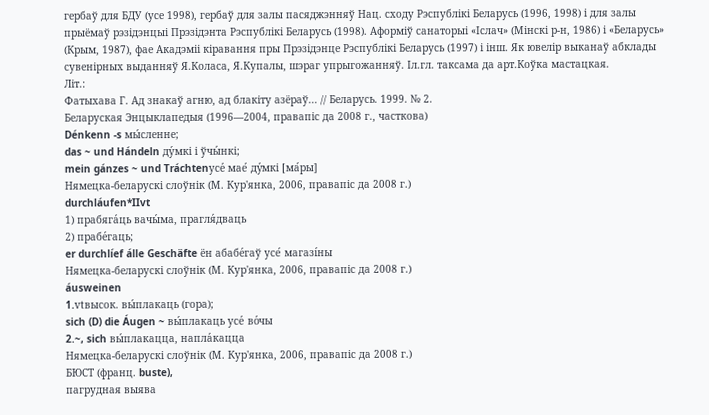гербаў для БДУ (усе 1998), гербаў для залы пасяджэнняў Нац. сходу Рэспублікі Беларусь (1996, 1998) і для залы прыёмаў рэзідэнцыі Прэзідэнта Рэспублікі Беларусь (1998). Аформіў санаторыі «Іслач» (Мінскі р-н, 1986) і «Беларусь» (Крым, 1987), фае Акадэміі кіравання пры Прэзідэнце Рэспублікі Беларусь (1997) і інш. Як ювелір выканаў абклады сувенірных выданняў Я.Коласа, Я.Купалы, шэраг упрыгожанняў. Іл.гл. таксама да арт.Коўка мастацкая.
Літ.:
Фатыхава Г. Ад знакаў агню, ад блакіту азёраў... // Беларусь. 1999. № 2.
Беларуская Энцыклапедыя (1996—2004, правапіс да 2008 г., часткова)
Dénkenn -s мы́сленне;
das ~ und Hándeln ду́мкі і ўчы́нкі;
mein gánzes ~ und Tráchtenусе́ мае́ ду́мкі [ма́ры]
Нямецка-беларускі слоўнік (М. Кур'янка, 2006, правапіс да 2008 г.)
durchláufen*IIvt
1) прабяга́ць вачы́ма, прагля́дваць
2) прабе́гаць;
er durchlíef álle Geschäfte ён абабе́гаў усе́ магазі́ны
Нямецка-беларускі слоўнік (М. Кур'янка, 2006, правапіс да 2008 г.)
áusweinen
1.vtвысок. вы́плакаць (гора);
sich (D) die Áugen ~ вы́плакаць усе́ во́чы
2.~, sich вы́плакацца, напла́кацца
Нямецка-беларускі слоўнік (М. Кур'янка, 2006, правапіс да 2008 г.)
БЮСТ (франц. buste),
пагрудная выява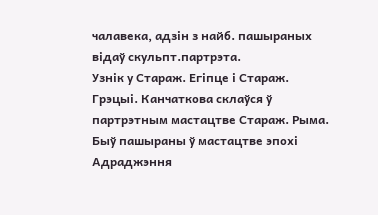чалавека, адзін з найб. пашыраных відаў скульпт.партрэта.
Узнік у Стараж. Егіпце і Стараж. Грэцыі. Канчаткова склаўся ў партрэтным мастацтве Стараж. Рыма. Быў пашыраны ў мастацтве эпохі Адраджэння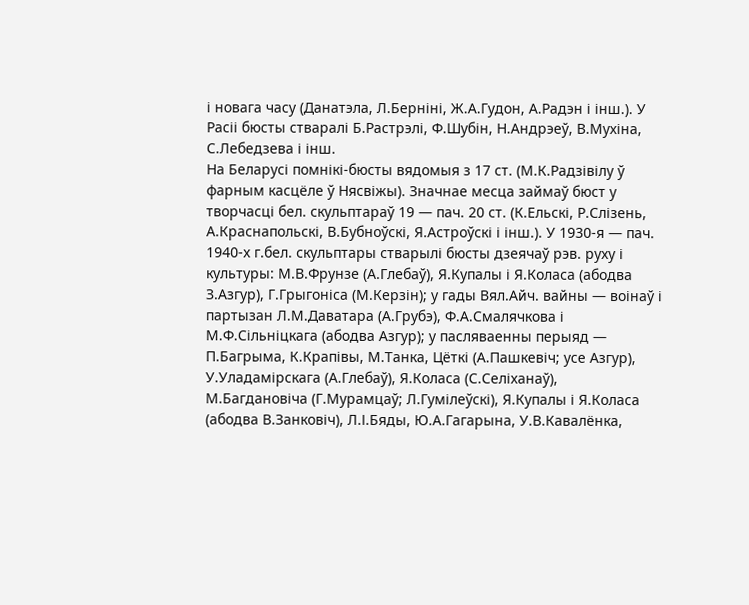і новага часу (Данатэла, Л.Берніні, Ж.А.Гудон, А.Радэн і інш.). У Расіі бюсты стваралі Б.Растрэлі, Ф.Шубін, Н.Андрэеў, В.Мухіна, С.Лебедзева і інш.
На Беларусі помнікі-бюсты вядомыя з 17 ст. (М.К.Радзівілу ў фарным касцёле ў Нясвіжы). Значнае месца займаў бюст у творчасці бел. скульптараў 19 — пач. 20 ст. (К.Ельскі, Р.Слізень, А.Краснапольскі, В.Бубноўскі, Я.Астроўскі і інш.). У 1930-я — пач. 1940-х г.бел. скульптары стварылі бюсты дзеячаў рэв. руху і культуры: М.В.Фрунзе (А.Глебаў), Я.Купалы і Я.Коласа (абодва З.Азгур), Г.Грыгоніса (М.Керзін); у гады Вял.Айч. вайны — воінаў і партызан Л.М.Даватара (А.Грубэ), Ф.А.Смалячкова і М.Ф.Сільніцкага (абодва Азгур); у пасляваенны перыяд — П.Багрыма, К.Крапівы, М.Танка, Цёткі (А.Пашкевіч; усе Азгур), У.Уладамірскага (А.Глебаў), Я.Коласа (С.Селіханаў), М.Багдановіча (Г.Мурамцаў; Л.Гумілеўскі), Я.Купалы і Я.Коласа (абодва В.Занковіч), Л.І.Бяды, Ю.А.Гагарына, У.В.Кавалёнка,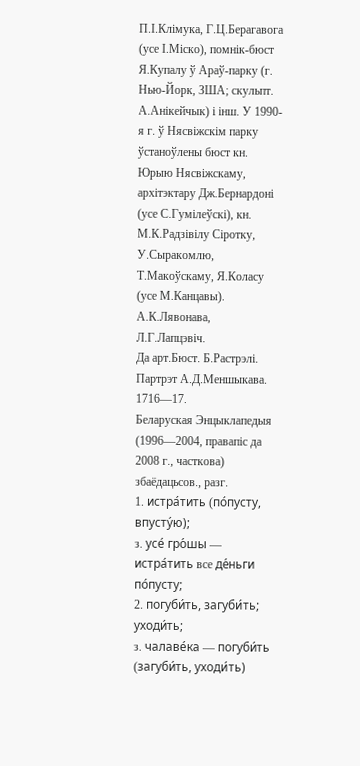П.І.Клімука, Г.Ц.Берагавога (усе І.Міско), помнік-бюст Я.Купалу ў Араў-парку (г. Нью-Йорк, ЗША; скульпт. А.Анікейчык) і інш. У 1990-я г. ў Нясвіжскім парку ўстаноўлены бюст кн. Юрыю Нясвіжскаму, архітэктару Дж.Бернардоні (усе С.Гумілеўскі), кн. М.К.Радзівілу Сіротку, У.Сыракомлю, Т.Макоўскаму, Я.Коласу (усе М.Канцавы).
А.К.Лявонава, Л.Г.Лапцэвіч.
Да арт.Бюст. Б.Растрэлі. Партрэт А.Д.Меншыкава. 1716—17.
Беларуская Энцыклапедыя (1996—2004, правапіс да 2008 г., часткова)
збаёдацьсов., разг.
1. истра́тить (по́пусту, впусту́ю);
з. усе́ гро́шы — истра́тить все де́ньги по́пусту;
2. погуби́ть, загуби́ть; уходи́ть;
з. чалаве́ка — погуби́ть (загуби́ть, уходи́ть)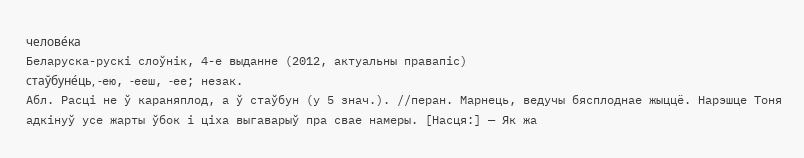челове́ка
Беларуска-рускі слоўнік, 4-е выданне (2012, актуальны правапіс)
стаўбуне́ць, ‑ею, ‑ееш, ‑ее; незак.
Абл. Расці не ў караняплод, а ў стаўбун (у 5 знач.). //перан. Марнець, ведучы бясплоднае жыццё. Нарэшце Тоня адкінуў усе жарты ўбок і ціха выгаварыў пра свае намеры. [Насця:] — Як жа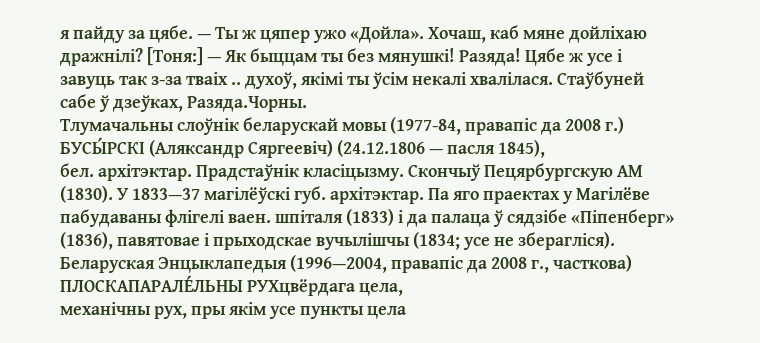я пайду за цябе. — Ты ж цяпер ужо «Дойла». Хочаш, каб мяне дойліхаю дражнілі? [Тоня:] — Як быццам ты без мянушкі! Разяда! Цябе ж усе і завуць так з-за тваіх .. духоў, якімі ты ўсім некалі хвалілася. Стаўбуней сабе ў дзеўках, Разяда.Чорны.
Тлумачальны слоўнік беларускай мовы (1977-84, правапіс да 2008 г.)
БУСЫ́РСКІ (Аляксандр Сяргеевіч) (24.12.1806 — пасля 1845),
бел. архітэктар. Прадстаўнік класіцызму. Скончыў Пецярбургскую АМ (1830). У 1833—37 магілёўскі губ. архітэктар. Па яго праектах у Магілёве пабудаваны флігелі ваен. шпіталя (1833) і да палаца ў сядзібе «Піпенберг» (1836), павятовае і прыходскае вучылішчы (1834; усе не зберагліся).
Беларуская Энцыклапедыя (1996—2004, правапіс да 2008 г., часткова)
ПЛОСКАПАРАЛЕ́ЛЬНЫ РУХцвёрдага цела,
механічны рух, пры якім усе пункты цела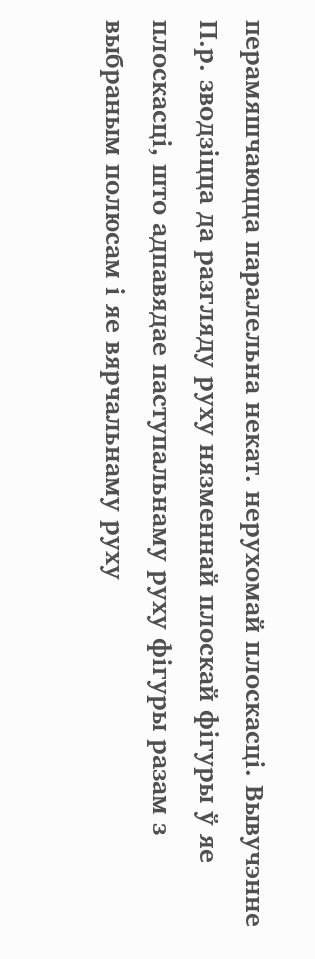перамяшчаюцца паралельна некат. нерухомай плоскасці. Вывучэнне П.р. зводзіцца да разгляду руху нязменнай плоскай фігуры ў яе плоскасці, што адпавядае паступальнаму руху фігуры разам з выбраным полюсам і яе вярчальнаму руху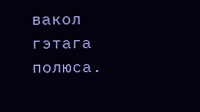вакол гэтага полюса.